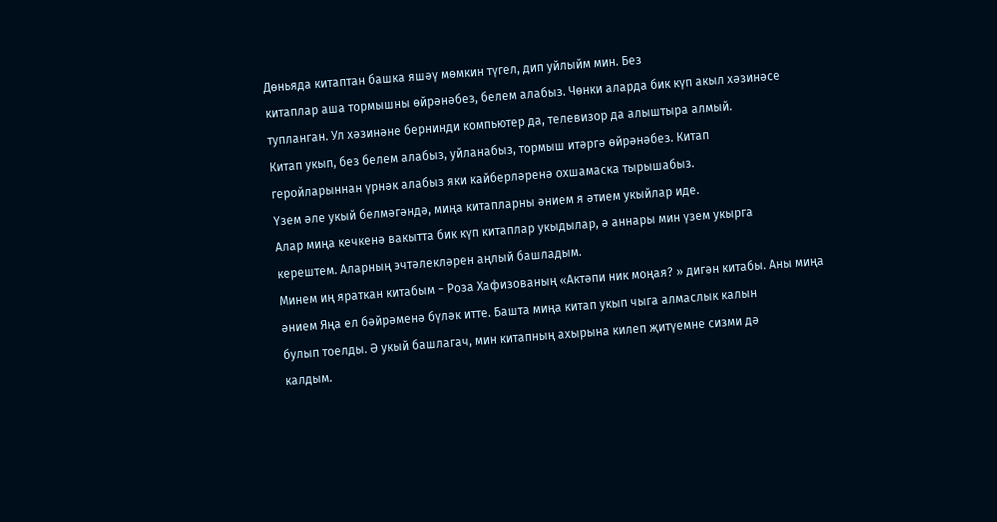Дөньяда китаптан башка яшәү мөмкин түгел, дип уйлыйм мин. Без
китаплар аша тормышны өйрәнәбез, белем алабыз. Чөнки аларда бик күп акыл хәзинәсе
тупланган. Ул хәзинәне бернинди компьютер да, телевизор да алыштыра алмый.
Китап укып, без белем алабыз, уйланабыз, тормыш итәргә өйрәнәбез. Китап
геройларыннан үрнәк алабыз яки кайберләренә охшамаска тырышабыз.
Үзем әле укый белмәгәндә, миңа китапларны әнием я әтием укыйлар иде.
Алар миңа кечкенә вакытта бик күп китаплар укыдылар, ә аннары мин үзем укырга
керештем. Аларның эчтәлекләрен аңлый башладым.
Минем иң яраткан китабым − Роза Хафизованың «Актәпи ник моңая? » дигән китабы. Аны миңа
әнием Яңа ел бәйрәменә бүләк итте. Башта миңа китап укып чыга алмаслык калын
булып тоелды. Ә укый башлагач, мин китапның ахырына килеп җитүемне сизми дә
калдым.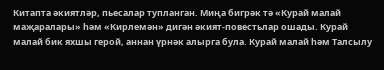Китапта әкиятләр, пьесалар тупланган. Миңа бигрәк тә «Курай малай
маҗаралары» һәм «Кирлемән» дигән әкият-повестьлар ошады. Курай
малай бик яхшы герой, аннан үрнәк алырга була. Курай малай һәм Талсылу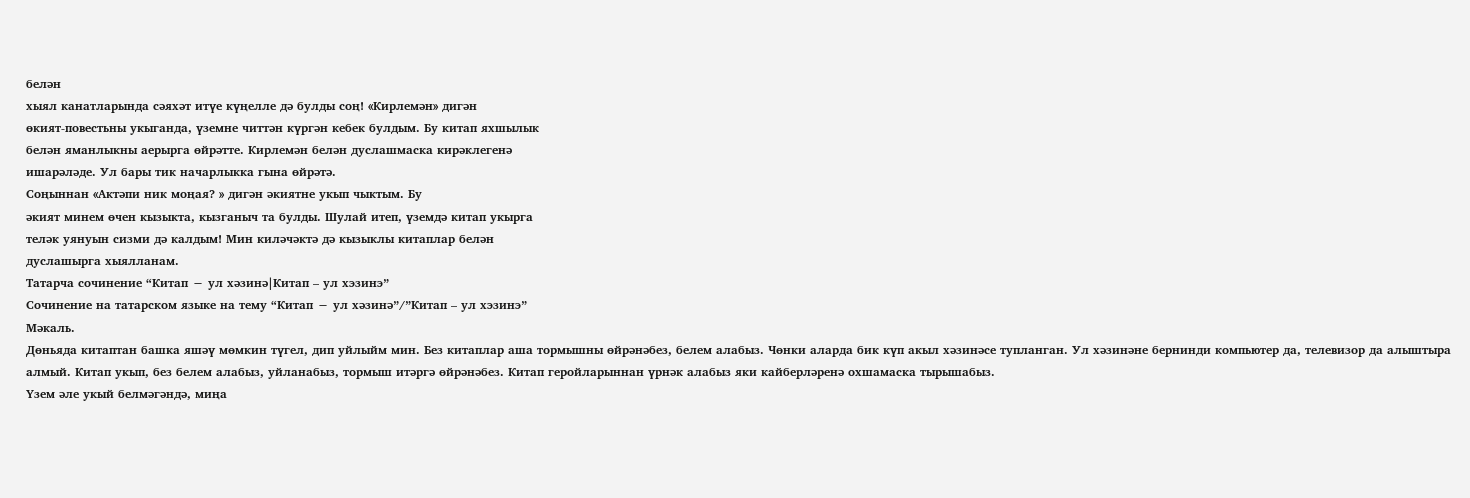белән
хыял канатларында сәяхәт итүе күңелле дә булды соң! «Кирлемән» дигән
өкият-повестьны укыганда, үземне читтән күргән кебек булдым. Бу китап яхшылык
белән яманлыкны аерырга өйрәтте. Кирлемән белән дуслашмаска кирәклегенә
ишарәләде. Ул бары тик начарлыкка гына өйрәтә.
Соңыннан «Актәпи ник моңая? » дигән әкиятне укып чыктым. Бу
әкият минем өчен кызыкта, кызганыч та булды. Шулай итеп, үземдә китап укырга
теләк уянуын сизми дә калдым! Мин киләчәктә дә кызыклы китаплар белән
дуслашырга хыялланам.
Татарча сочинение “Китап − ул хәзинә|Китап – ул хэзинэ”
Сочинение на татарском языке на тему “Китап − ул хәзинә”/”Китап – ул хэзинэ”
Мәкаль.
Дөньяда китаптан башка яшәү мөмкин түгел, дип уйлыйм мин. Без китаплар аша тормышны өйрәнәбез, белем алабыз. Чөнки аларда бик күп акыл хәзинәсе тупланган. Ул хәзинәне бернинди компьютер да, телевизор да алыштыра алмый. Китап укып, без белем алабыз, уйланабыз, тормыш итәргә өйрәнәбез. Китап геройларыннан үрнәк алабыз яки кайберләренә охшамаска тырышабыз.
Үзем әле укый белмәгәндә, миңа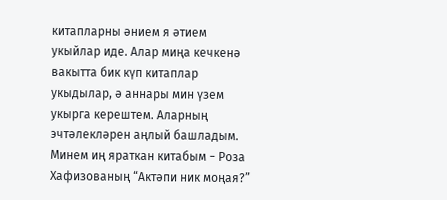китапларны әнием я әтием укыйлар иде. Алар миңа кечкенә вакытта бик күп китаплар укыдылар, ә аннары мин үзем укырга керештем. Аларның эчтәлекләрен аңлый башладым.
Минем иң яраткан китабым − Роза Хафизованың “Актәпи ник моңая?”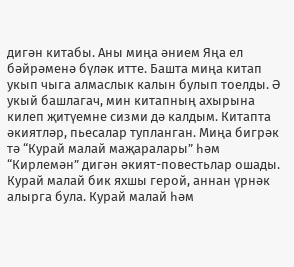дигән китабы. Аны миңа әнием Яңа ел бәйрәменә бүләк итте. Башта миңа китап укып чыга алмаслык калын булып тоелды. Ә укый башлагач, мин китапның ахырына килеп җитүемне сизми дә калдым. Китапта әкиятләр, пьесалар тупланган. Миңа бигрәк тә “Курай малай маҗаралары” һәм “Кирлемән” дигән әкият-повестьлар ошады. Курай малай бик яхшы герой, аннан үрнәк алырга була. Курай малай һәм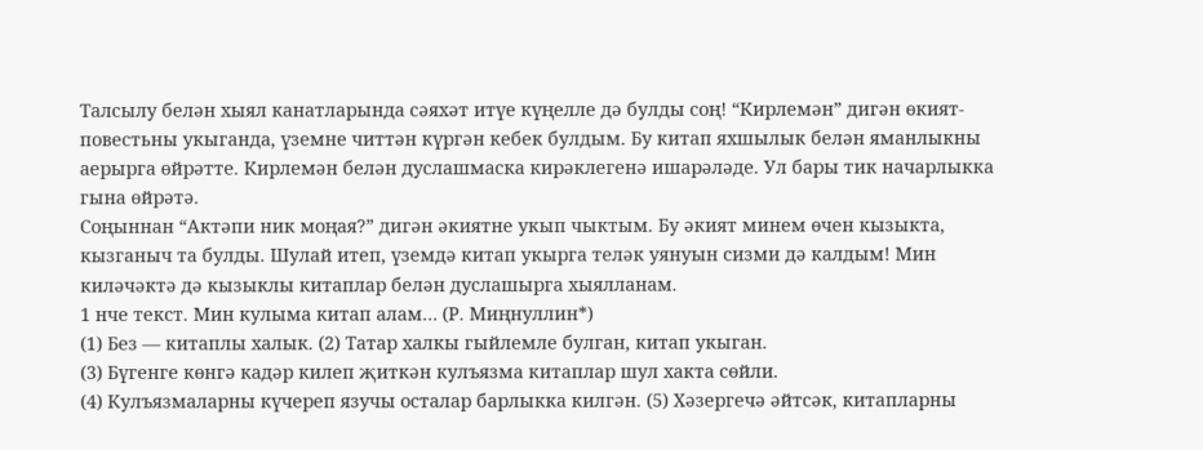Талсылу белән хыял канатларында сәяхәт итүе күңелле дә булды соң! “Кирлемән” дигән өкият-повестьны укыганда, үземне читтән күргән кебек булдым. Бу китап яхшылык белән яманлыкны аерырга өйрәтте. Кирлемән белән дуслашмаска кирәклегенә ишарәләде. Ул бары тик начарлыкка гына өйрәтә.
Соңыннан “Актәпи ник моңая?” дигән әкиятне укып чыктым. Бу әкият минем өчен кызыкта, кызганыч та булды. Шулай итеп, үземдә китап укырга теләк уянуын сизми дә калдым! Мин киләчәктә дә кызыклы китаплар белән дуслашырга хыялланам.
1 нче текст. Мин кулыма китап алам… (Р. Миңнуллин*)
(1) Без — китаплы халык. (2) Татар халкы гыйлемле булган, китап укыган.
(3) Бүгенге көнгә кадәр килеп җиткән кулъязма китаплар шул хакта сөйли.
(4) Кулъязмаларны күчереп язучы осталар барлыкка килгән. (5) Хәзергечә әйтсәк, китапларны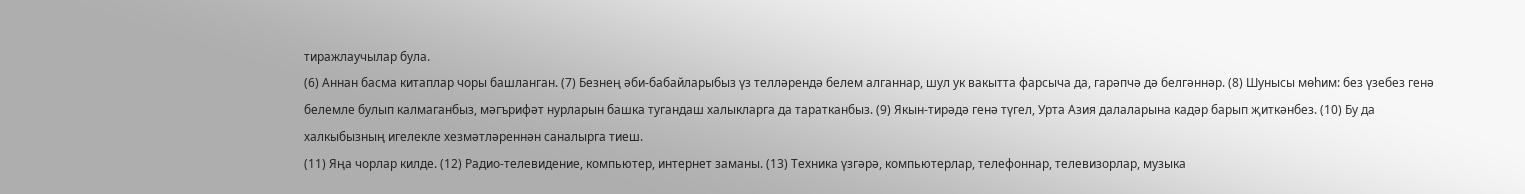тиражлаучылар була.
(6) Аннан басма китаплар чоры башланган. (7) Безнең әби-бабайларыбыз үз телләрендә белем алганнар, шул ук вакытта фарсыча да, гарәпчә дә белгәннәр. (8) Шунысы мөһим: без үзебез генә белемле булып калмаганбыз, мәгърифәт нурларын башка тугандаш халыкларга да таратканбыз. (9) Якын-тирәдә генә түгел, Урта Азия далаларына кадәр барып җиткәнбез. (10) Бу да халкыбызның игелекле хезмәтләреннән саналырга тиеш.
(11) Яңа чорлар килде. (12) Радио-телевидение, компьютер, интернет заманы. (13) Техника үзгәрә, компьютерлар, телефоннар, телевизорлар, музыка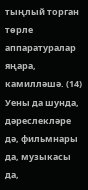тыңлый торган төрле аппаратуралар яңара, камилләшә. (14) Уены да шунда, дәреслекләре дә, фильмнары да, музыкасы да,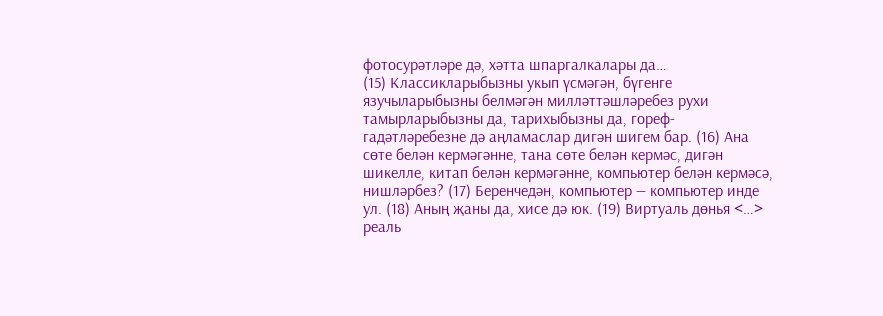фотосурәтләре дә, хәтта шпаргалкалары да…
(15) Классикларыбызны укып үсмәгән, бүгенге язучыларыбызны белмәгән милләттәшләребез рухи тамырларыбызны да, тарихыбызны да, гореф-гадәтләребезне дә аңламаслар дигән шигем бар. (16) Ана сөте белән кермәгәнне, тана сөте белән кермәс, дигән шикелле, китап белән кермәгәнне, компьютер белән кермәсә, нишләрбез? (17) Беренчедән, компьютер — компьютер инде ул. (18) Аның җаны да, хисе дә юк. (19) Виртуаль дөнья <…> реаль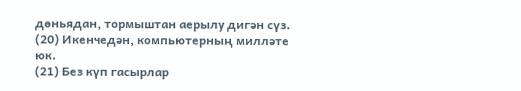дөньядан, тормыштан аерылу дигән сүз. (20) Икенчедән, компьютерның милләте юк.
(21) Без күп гасырлар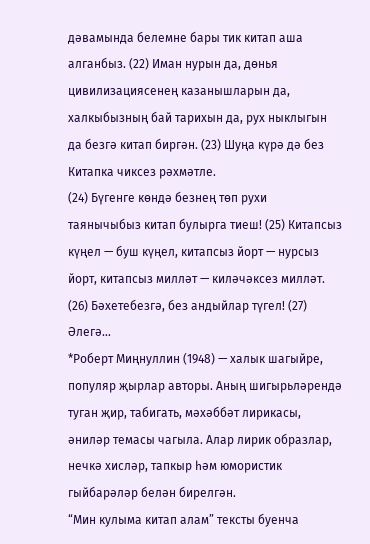дәвамында белемне бары тик китап аша алганбыз. (22) Иман нурын да, дөнья цивилизациясенең казанышларын да, халкыбызның бай тарихын да, рух ныклыгын да безгә китап биргән. (23) Шуңа күрә дә без Китапка чиксез рәхмәтле.
(24) Бүгенге көндә безнең төп рухи таянычыбыз китап булырга тиеш! (25) Китапсыз күңел — буш күңел, китапсыз йорт — нурсыз йорт, китапсыз милләт — киләчәксез милләт. (26) Бәхетебезгә, без андыйлар түгел! (27) Әлегә…
*Роберт Миңнуллин (1948) — халык шагыйре, популяр җырлар авторы. Аның шигырьләрендә туган җир, табигать, мәхәббәт лирикасы, әниләр темасы чагыла. Алар лирик образлар, нечкә хисләр, тапкыр һәм юмористик гыйбарәләр белән бирелгән.
“Мин кулыма китап алам” тексты буенча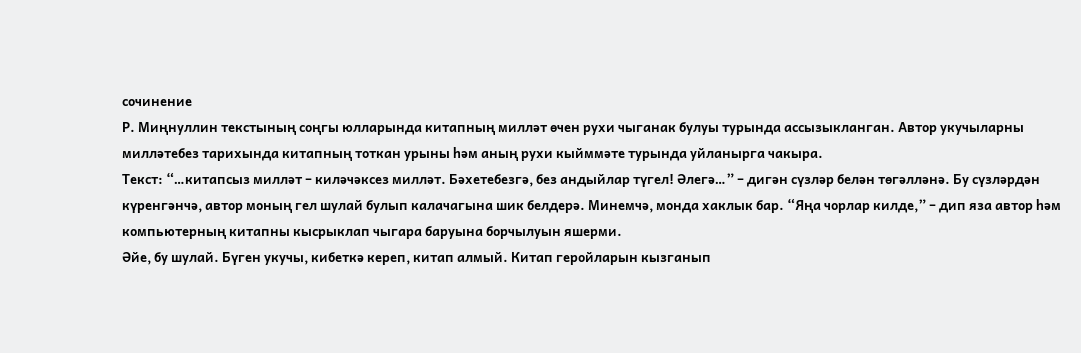сочинение
Р. Миңнуллин текстының соңгы юлларында китапның милләт өчен рухи чыганак булуы турында ассызыкланган. Автор укучыларны милләтебез тарихында китапның тоткан урыны һәм аның рухи кыйммәте турында уйланырга чакыра.
Текст: “…китапсыз милләт – киләчәксез милләт. Бәхетебезгә, без андыйлар түгел! Әлегә…” – дигән сүзләр белән төгәлләнә. Бу сүзләрдән күренгәнчә, автор моның гел шулай булып калачагына шик белдерә. Минемчә, монда хаклык бар. “Яңа чорлар килде,” – дип яза автор һәм компьютерның китапны кысрыклап чыгара баруына борчылуын яшерми.
Әйе, бу шулай. Бүген укучы, кибеткә кереп, китап алмый. Китап геройларын кызганып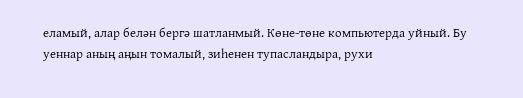еламый, алар белән бергә шатланмый. Көне-төне компьютерда уйный. Бу уеннар аның аңын томалый, зиһенен тупасландыра, рухи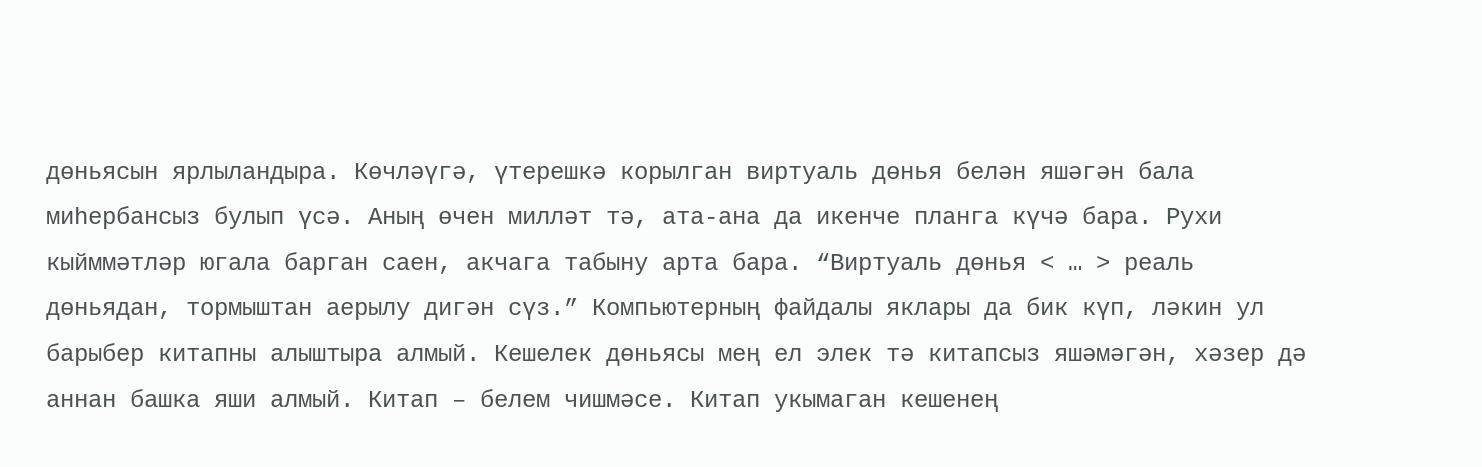дөньясын ярлыландыра. Көчләүгә, үтерешкә корылган виртуаль дөнья белән яшәгән бала миһербансыз булып үсә. Аның өчен милләт тә, ата-ана да икенче планга күчә бара. Рухи кыйммәтләр югала барган саен, акчага табыну арта бара. “Виртуаль дөнья < … > реаль дөньядан, тормыштан аерылу дигән сүз.” Компьютерның файдалы яклары да бик күп, ләкин ул барыбер китапны алыштыра алмый. Кешелек дөньясы мең ел элек тә китапсыз яшәмәгән, хәзер дә аннан башка яши алмый. Китап – белем чишмәсе. Китап укымаган кешенең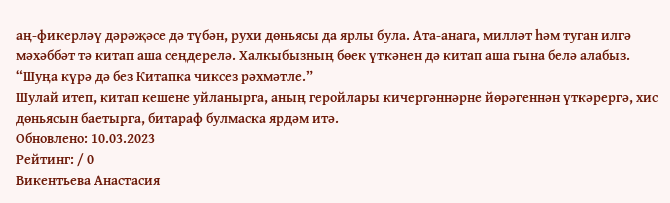аң-фикерләү дәрәҗәсе дә түбән, рухи дөньясы да ярлы була. Ата-анага, милләт һәм туган илгә мәхәббәт тә китап аша сеңдерелә. Халкыбызның бөек үткәнен дә китап аша гына белә алабыз. “Шуңа күрә дә без Китапка чиксез рәхмәтле.”
Шулай итеп, китап кешене уйланырга, аның геройлары кичергәннәрне йөрәгеннән үткәрергә, хис дөньясын баетырга, битараф булмаска ярдәм итә.
Обновлено: 10.03.2023
Рейтинг: / 0
Викентьева Анастасия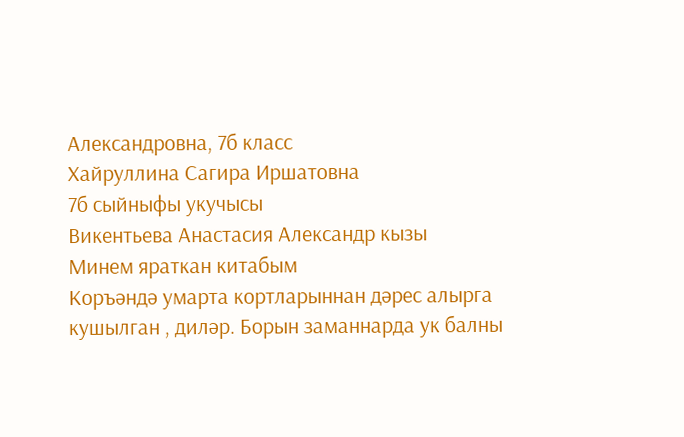Александровна, 7б класс
Хайруллина Сагира Иршатовна
7б сыйныфы укучысы
Викентьева Анастасия Александр кызы
Минем яраткан китабым
Коръәндә умарта кортларыннан дәрес алырга кушылган , диләр. Борын заманнарда ук балны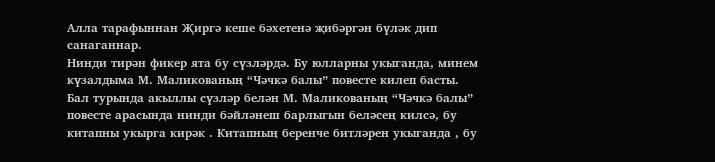Алла тарафыннан Җиргә кеше бәхетенә җибәргән бүләк дип санаганнар.
Нинди тирән фикер ята бу сүзләрдә. Бу юлларны укыганда, минем күзалдыма М. Маликованың “Чәчкә балы” повесте килеп басты. Бал турында акыллы сүзләр белән М. Маликованың “Чәчкә балы” повесте арасында нинди бәйләнеш барлыгын беләсең килсә, бу китапны укырга кирәк . Китапның беренче битләрен укыганда , бу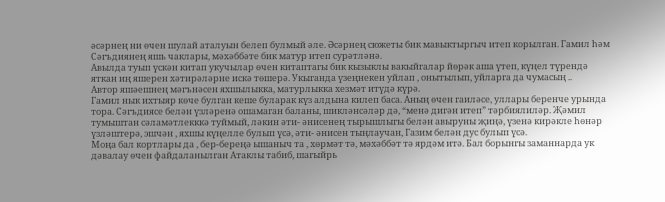әсәрнең ни өчен шулай аталуын белеп булмый әле. Әсәрнең сюжеты бик мавыктыргыч итеп корылган. Гамил һәм Сәгъдиянең яшь чаклары, мәхәббәте бик матур итеп сурәтләнә.
Авылда туып үскән китап укучылар өчен китаптагы бик кызыклы вакыйгалар йөрәк аша үтеп, күңел түрендә яткан иң яшерен хәтирәләрне искә төшерә. Укыганда үзеңнекен уйлап , онытылып, уйларга да чумасың ..
Автор яшәешнең мәгънәсен яхшылыкка, матурлыкка хезмәт итүдә күрә.
Гамил нык ихтыяр көче булган кеше буларак күз алдына килеп баса. Аның өчен гаиләсе, уллары беренче урында тора. Сәгъдиясе белән үзләренә ошамаган баланы, шикләнсәләр дә, “менә дигән итеп” тәрбиялиләр. Җәмил тумыштан сәламәтлекккә туймый, ләкин әти- әнисенең тырышлыгы белән авыруны җиңә, үзенә кирәкле һөнәр үзләштерә, эшчән , яхшы күңелле булып үсә, әти- әнисен тыңлаучан, Газим белән дус булып үсә.
Моңа бал кортлары да , бер-береңә ышаныч та , хөрмәт тә, мәхәббәт тә ярдәм итә. Бал борынгы заманнарда ук дәвалау өчен файдаланылган Атаклы табиб, шагыйрь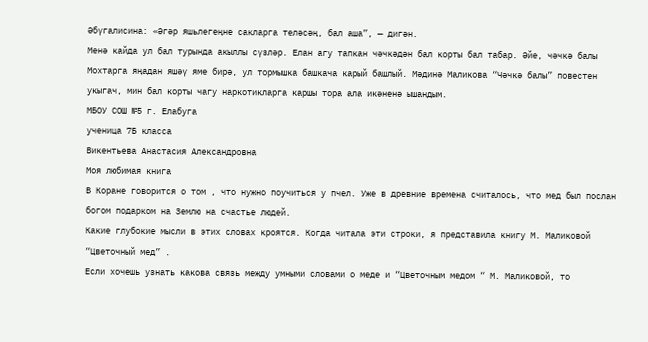Әбүгалисина: «Әгәр яшьлегеңне сакларга теләсәң, бал аша”, — дигән.
Менә кайда ул бал турында акыллы сүзләр. Елан агу тапкан чәчкәдән бал корты бал табар. Әйе, чәчкә балы Мохтарга яңадан яшәү яме бирә, ул тормышка башкача карый башлый. Мәдинә Маликова “Чәчкә балы” повестен укыгач, мин бал корты чагу наркотикларга каршы тора ала икәненә ышандым.
МБОУ СОШ №5 г. Елабуга
ученица 7Б класса
Викентьева Анастасия Александровна
Моя любимая книга
В Коране говорится о том , что нужно поучиться у пчел. Уже в древние времена считалось, что мед был послан богом подарком на Землю на счастье людей.
Какие глубокие мысли в этих словах кроятся. Когда читала эти строки, я представила книгу М. Маликовой “Цветочный мед” .
Если хочешь узнать какова связь между умными словами о меде и “Цветочным медом “ М. Маликовой, то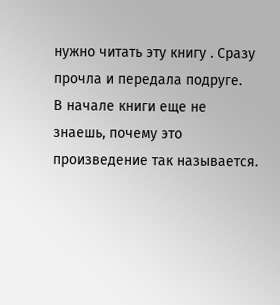нужно читать эту книгу . Сразу прочла и передала подруге.
В начале книги еще не знаешь, почему это произведение так называется.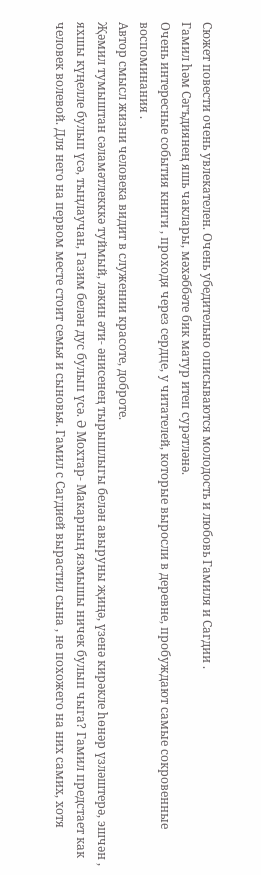Сюжет повести очень увлекателен. Очень убедительно описываются молодость и любовь Гамиля и Сагдии .
Гамил һәм Сәгъдиянең яшь чаклары, мәхәббәте бик матур итеп сурәтләнә.
Очень интересные события книги , проходя через сердце, у читателей, которые выросли в деревне, пробуждают самые сокровенные воспоминания .
Автор смысл жизни человека видит в служении красоте, доброте.
Җәмил тумыштан сәламәтлекккә туймый, ләкин әти- әнисенең тырышлыгы белән авыруны җиңә, үзенә кирәкле һөнәр үзләштерә, эшчән , яхшы күңелле булып үсә, тыңлаучан, Газим белән дус булып үсә. Ә Мохтар- Макарның язмышы ничек булып чыга? Гамил предстает как человек волевой. Для него на первом месте стоит семья и сыновья. Гамил с Сагдией вырастил сына , не похожего на них самих, хотя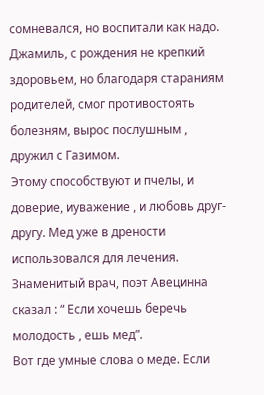сомневался, но воспитали как надо. Джамиль, с рождения не крепкий здоровьем, но благодаря стараниям родителей, смог противостоять болезням, вырос послушным , дружил с Газимом.
Этому способствуют и пчелы, и доверие, иуважение , и любовь друг- другу. Мед уже в дрености использовался для лечения. Знаменитый врач, поэт Авецинна сказал : “ Если хочешь беречь молодость , ешь мед”.
Вот где умные слова о меде. Если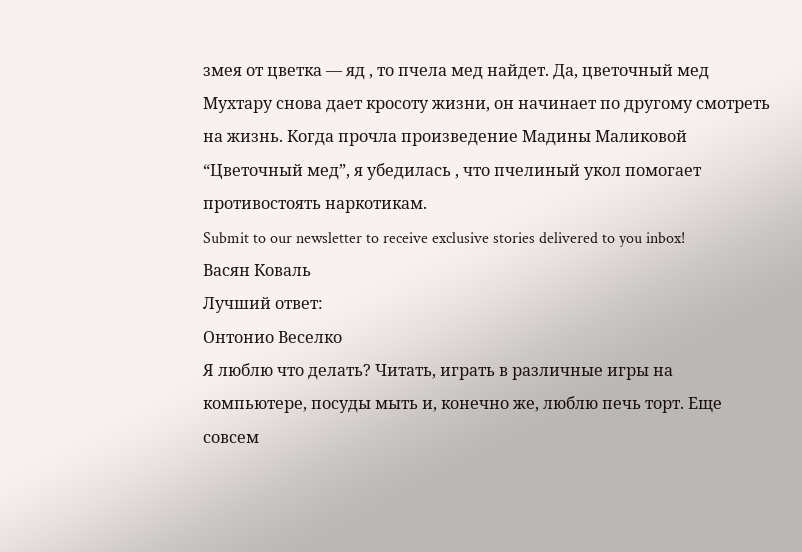змея от цветка — яд , то пчела мед найдет. Да, цветочный мед Мухтару снова дает кросоту жизни, он начинает по другому смотреть на жизнь. Когда прочла произведение Мадины Маликовой “Цветочный мед”, я убедилась , что пчелиный укол помогает противостоять наркотикам.
Submit to our newsletter to receive exclusive stories delivered to you inbox!
Васян Коваль
Лучший ответ:
Онтонио Веселко
Я люблю что делать? Читать, играть в различные игры на компьютере, посуды мыть и, конечно же, люблю печь торт. Еще совсем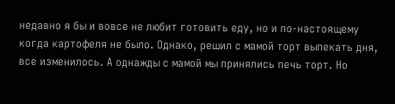недавно я бы и вовсе не любит готовить еду, но и по-настоящему когда картофеля не было. Однако, решил с мамой торт выпекать дня, все изменилось. А однажды с мамой мы принялись печь торт. Но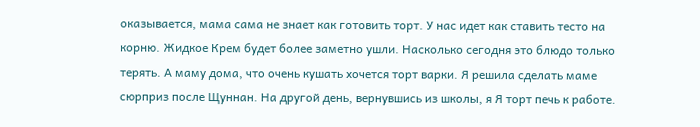оказывается, мама сама не знает как готовить торт. У нас идет как ставить тесто на корню. Жидкое Крем будет более заметно ушли. Насколько сегодня это блюдо только терять. А маму дома, что очень кушать хочется торт варки. Я решила сделать маме сюрприз после Щуннан. На другой день, вернувшись из школы, я Я торт печь к работе.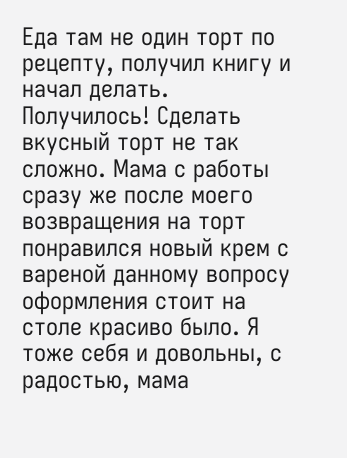Еда там не один торт по рецепту, получил книгу и начал делать. Получилось! Сделать вкусный торт не так сложно. Мама с работы сразу же после моего возвращения на торт понравился новый крем с вареной данному вопросу оформления стоит на столе красиво было. Я тоже себя и довольны, с радостью, мама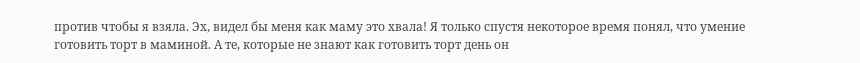против чтобы я взяла. Эх, видел бы меня как маму это хвала! Я только спустя некоторое время понял, что умение готовить торт в маминой. А те, которые не знают как готовить торт день он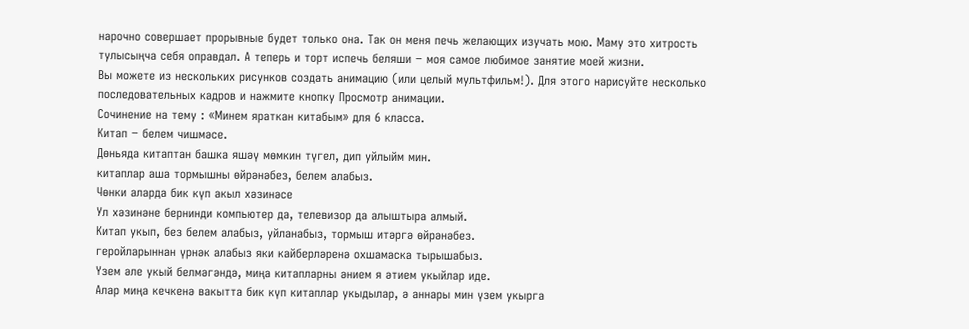нарочно совершает прорывные будет только она. Так он меня печь желающих изучать мою. Маму это хитрость тулысыңча себя оправдал. А теперь и торт испечь беляши − моя самое любимое занятие моей жизни.
Вы можете из нескольких рисунков создать анимацию (или целый мультфильм!). Для этого нарисуйте несколько последовательных кадров и нажмите кнопку Просмотр анимации.
Сочинение на тему : «Минем яраткан китабым» для 6 класса.
Китап − белем чишмәсе.
Дөньяда китаптан башка яшәү мөмкин түгел, дип уйлыйм мин.
китаплар аша тормышны өйрәнәбез, белем алабыз.
Чөнки аларда бик күп акыл хәзинәсе
Ул хәзинәне бернинди компьютер да, телевизор да алыштыра алмый.
Китап укып, без белем алабыз, уйланабыз, тормыш итәргә өйрәнәбез.
геройларыннан үрнәк алабыз яки кайберләренә охшамаска тырышабыз.
Үзем әле укый белмәгәндә, миңа китапларны әнием я әтием укыйлар иде.
Алар миңа кечкенә вакытта бик күп китаплар укыдылар, ә аннары мин үзем укырга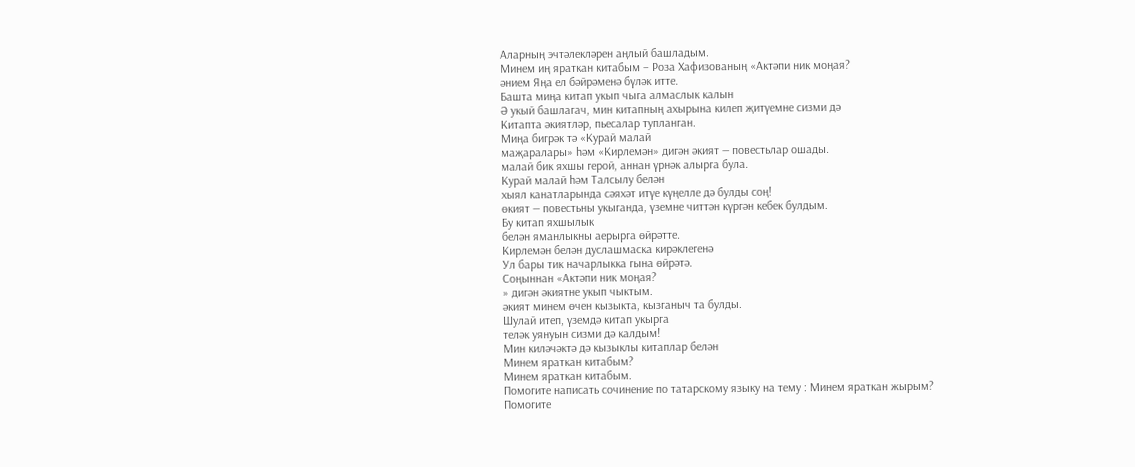Аларның эчтәлекләрен аңлый башладым.
Минем иң яраткан китабым − Роза Хафизованың «Актәпи ник моңая?
әнием Яңа ел бәйрәменә бүләк итте.
Башта миңа китап укып чыга алмаслык калын
Ә укый башлагач, мин китапның ахырына килеп җитүемне сизми дә
Китапта әкиятләр, пьесалар тупланган.
Миңа бигрәк тә «Курай малай
маҗаралары» һәм «Кирлемән» дигән әкият — повестьлар ошады.
малай бик яхшы герой, аннан үрнәк алырга була.
Курай малай һәм Талсылу белән
хыял канатларында сәяхәт итүе күңелле дә булды соң!
өкият — повестьны укыганда, үземне читтән күргән кебек булдым.
Бу китап яхшылык
белән яманлыкны аерырга өйрәтте.
Кирлемән белән дуслашмаска кирәклегенә
Ул бары тик начарлыкка гына өйрәтә.
Соңыннан «Актәпи ник моңая?
» дигән әкиятне укып чыктым.
әкият минем өчен кызыкта, кызганыч та булды.
Шулай итеп, үземдә китап укырга
теләк уянуын сизми дә калдым!
Мин киләчәктә дә кызыклы китаплар белән
Минем яраткан китабым?
Минем яраткан китабым.
Помогите написать сочинение по татарскому языку на тему : Минем яраткан жырым?
Помогите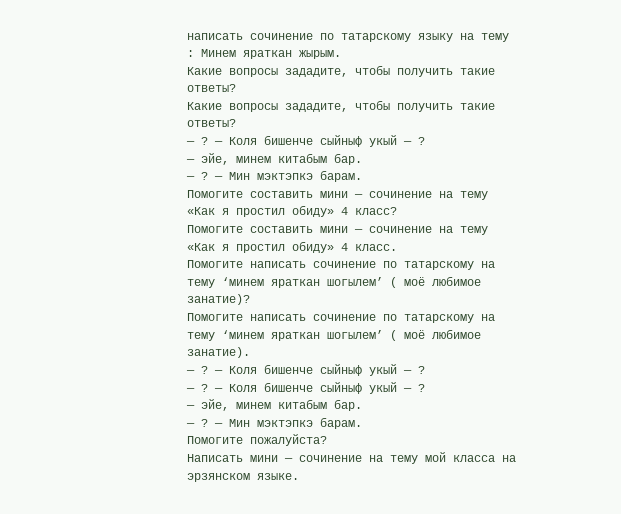написать сочинение по татарскому языку на тему : Минем яраткан жырым.
Какие вопросы зададите, чтобы получить такие ответы?
Какие вопросы зададите, чтобы получить такие ответы?
— ? — Коля бишенче сыйныф укый — ?
— эйе, минем китабым бар.
— ? — Мин мэктэпкэ барам.
Помогите составить мини — сочинение на тему «Как я простил обиду» 4 класс?
Помогите составить мини — сочинение на тему «Как я простил обиду» 4 класс.
Помогите написать сочинение по татарскому на тему ‘минем яраткан шогылем’ ( моё любимое занатие)?
Помогите написать сочинение по татарскому на тему ‘минем яраткан шогылем’ ( моё любимое занатие).
— ? — Коля бишенче сыйныф укый — ?
— ? — Коля бишенче сыйныф укый — ?
— эйе, минем китабым бар.
— ? — Мин мэктэпкэ барам.
Помогите пожалуйста?
Написать мини — сочинение на тему мой класса на эрзянском языке.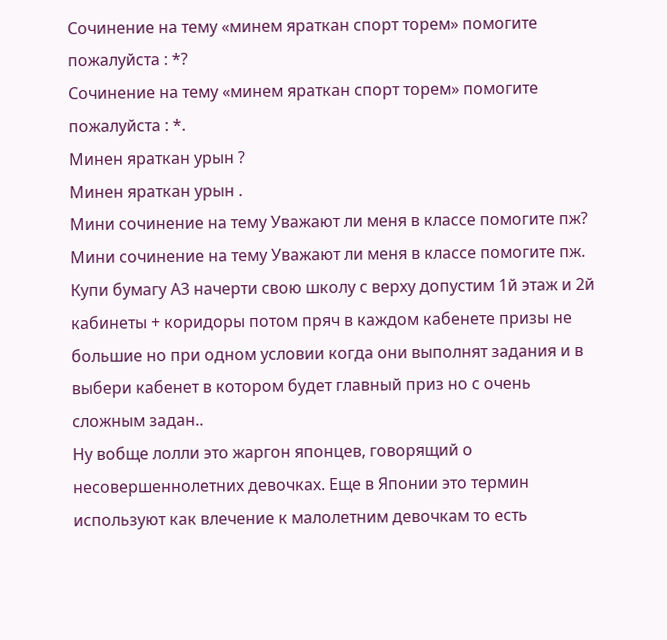Сочинение на тему «минем яраткан спорт торем» помогите пожалуйста : *?
Сочинение на тему «минем яраткан спорт торем» помогите пожалуйста : *.
Минен яраткан урын ?
Минен яраткан урын .
Мини сочинение на тему Уважают ли меня в классе помогите пж?
Мини сочинение на тему Уважают ли меня в классе помогите пж.
Купи бумагу А3 начерти свою школу с верху допустим 1й этаж и 2й кабинеты + коридоры потом пряч в каждом кабенете призы не большие но при одном условии когда они выполнят задания и в выбери кабенет в котором будет главный приз но с очень сложным задан..
Ну вобще лолли это жаргон японцев, говорящий о несовершеннолетних девочках. Еще в Японии это термин используют как влечение к малолетним девочкам то есть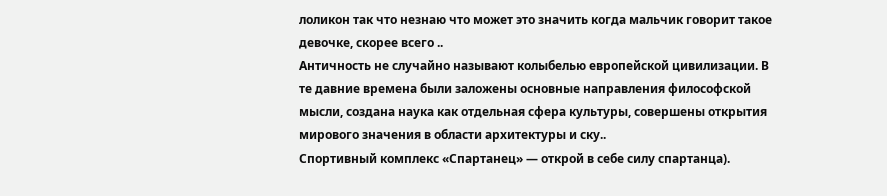лоликон так что незнаю что может это значить когда мальчик говорит такое девочке, скорее всего ..
Античность не случайно называют колыбелью европейской цивилизации. В те давние времена были заложены основные направления философской мысли, создана наука как отдельная сфера культуры, совершены открытия мирового значения в области архитектуры и ску..
Спортивный комплекс «Спартанец» — открой в себе силу спартанца).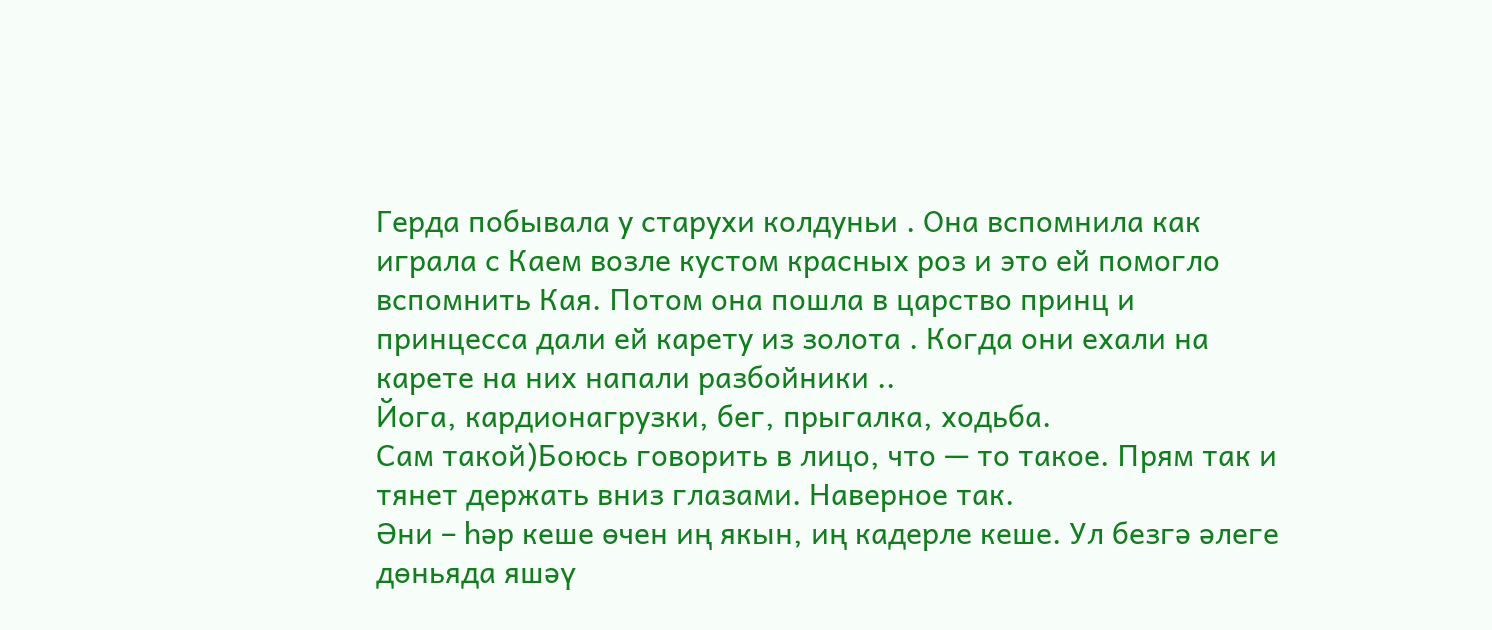Герда побывала у старухи колдуньи . Она вспомнила как играла с Каем возле кустом красных роз и это ей помогло вспомнить Кая. Потом она пошла в царство принц и принцесса дали ей карету из золота . Когда они ехали на карете на них напали разбойники ..
Йога, кардионагрузки, бег, прыгалка, ходьба.
Сам такой)Боюсь говорить в лицо, что — то такое. Прям так и тянет держать вниз глазами. Наверное так.
Әни – һәр кеше өчен иң якын, иң кадерле кеше. Ул безгә әлеге дөньяда яшәү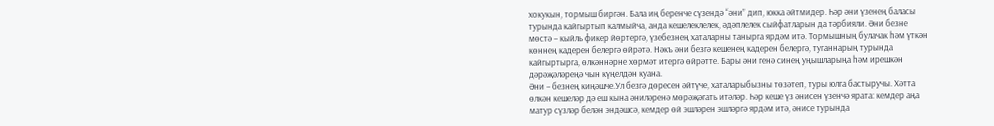хокукын, тормыш биргән. Бала иң беренче сүзендә “әни” дип, юкка әйтмидер. Һәр әни үзенең баласы турында кайгыртып калмыйча, анда кешелеклелек, әдәплелек сыйфатларын да тәрбияли. Әни безне мөстә – кыйль фикер йөртергә, үзебезнең хаталарны танырга ярдәм итә. Тормышның булачак һәм үткән көннең кадерен белергә өйрәтә. Нәкъ әни безгә кешенең кадерен белергә, туганнарың турында кайгыртырга, өлкәннәрне хөрмәт итергә өйрәтте. Бары әни генә синең уңышларыңа һәм ирешкән дәрәҗәләреңә чын күңелдән куана.
Әни – безнең киңәшче.Ул безгә дөресен әйтүче, хаталарыбызны төзәтеп, туры юлга бастыручы. Хәтта өлкән кешеләр дә еш кына әниләренә мөрәҗәгать итәләр. Һәр кеше үз әнисен үзенчә ярата: кемдер аңа матур сүзләр белән эндәшсә, кемдер өй эшләрен эшләргә ярдәм итә, әнисе турында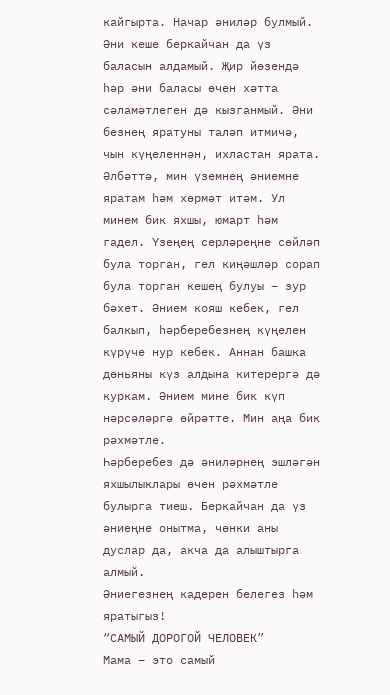кайгырта. Начар әниләр булмый. Әни кеше беркайчан да үз баласын алдамый. Җир йөзендә һәр әни баласы өчен хәтта сәламәтлеген дә кызганмый. Әни безнең яратуны таләп итмичә, чын күңеленнән, ихластан ярата.
Әлбәттә, мин үземнең әниемне яратам һәм хөрмәт итәм. Ул минем бик яхшы, юмарт һәм гадел. Үзеңең серләреңне сөйләп була торган, гел киңәшләр сорап була торган кешең булуы – зур бәхет. Әнием кояш кебек, гел балкып, һәрберебезнең күңелен күрүче нур кебек. Аннан башка дөньяны күз алдына китерергә дә куркам. Әнием мине бик күп нәрсәләргә өйрәтте. Мин аңа бик рәхмәтле.
Һәрберебез дә әниләрнең эшләгән яхшылыклары өчен рәхмәтле булырга тиеш. Беркайчан да үз әниеңне онытма, чөнки аны дуслар да, акча да алыштырга алмый.
Әниегезнең кадерен белегез һәм яратыгыз!
“САМЫЙ ДОРОГОЙ ЧЕЛОВЕК”
Мама – это самый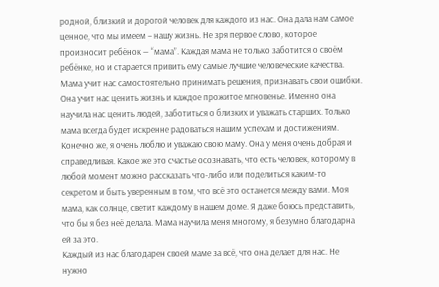родной, близкий и дорогой человек для каждого из нас. Она дала нам самое ценное, что мы имеем – нашу жизнь. Не зря первое слово, которое произносит ребёнок — “мама”. Каждая мама не только заботится о своём ребёнке, но и старается привить ему самые лучшие человеческие качества. Мама учит нас самостоятельно принимать решения, признавать свои ошибки. Она учит нас ценить жизнь и каждое прожитое мгновенье. Именно она научила нас ценить людей, заботиться о близких и уважать старших. Только мама всегда будет искренне радоваться нашим успехам и достижениям.
Конечно же, я очень люблю и уважаю свою маму. Она у меня очень добрая и справедливая. Какое же это счастье осознавать, что есть человек, которому в любой момент можно рассказать что-либо или поделиться каким-то секретом и быть уверенным в том, что всё это останется между вами. Моя мама, как солнце, светит каждому в нашем доме. Я даже боюсь представить, что бы я без неё делала. Мама научила меня многому, я безумно благодарна ей за это.
Каждый из нас благодарен своей маме за всё, что она делает для нас. Не нужно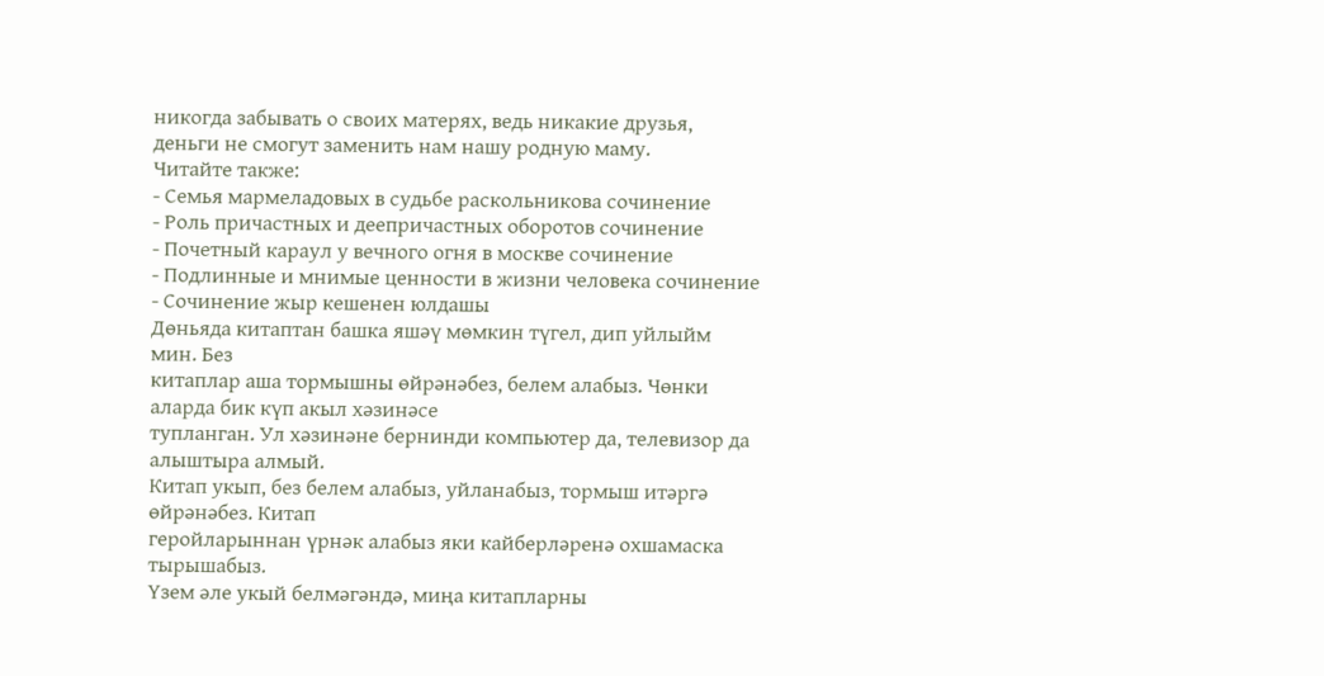никогда забывать о своих матерях, ведь никакие друзья, деньги не смогут заменить нам нашу родную маму.
Читайте также:
- Семья мармеладовых в судьбе раскольникова сочинение
- Роль причастных и деепричастных оборотов сочинение
- Почетный караул у вечного огня в москве сочинение
- Подлинные и мнимые ценности в жизни человека сочинение
- Сочинение жыр кешенен юлдашы
Дөньяда китаптан башка яшәү мөмкин түгел, дип уйлыйм мин. Без
китаплар аша тормышны өйрәнәбез, белем алабыз. Чөнки аларда бик күп акыл хәзинәсе
тупланган. Ул хәзинәне бернинди компьютер да, телевизор да алыштыра алмый.
Китап укып, без белем алабыз, уйланабыз, тормыш итәргә өйрәнәбез. Китап
геройларыннан үрнәк алабыз яки кайберләренә охшамаска тырышабыз.
Үзем әле укый белмәгәндә, миңа китапларны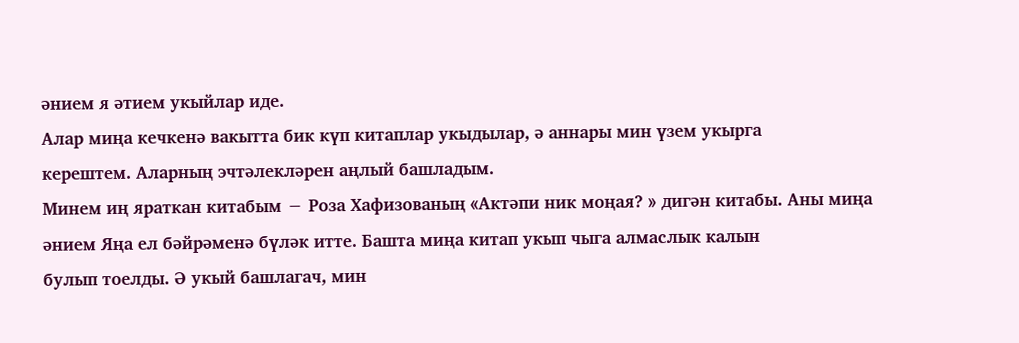әнием я әтием укыйлар иде.
Алар миңа кечкенә вакытта бик күп китаплар укыдылар, ә аннары мин үзем укырга
керештем. Аларның эчтәлекләрен аңлый башладым.
Минем иң яраткан китабым − Роза Хафизованың «Актәпи ник моңая? » дигән китабы. Аны миңа
әнием Яңа ел бәйрәменә бүләк итте. Башта миңа китап укып чыга алмаслык калын
булып тоелды. Ә укый башлагач, мин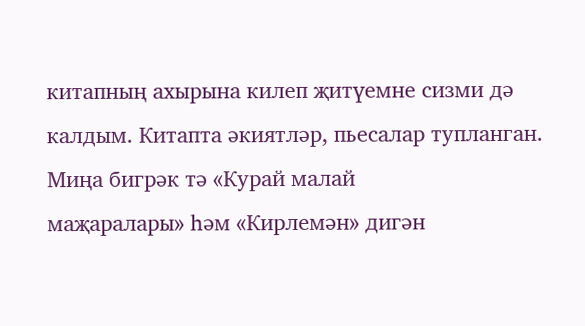китапның ахырына килеп җитүемне сизми дә
калдым. Китапта әкиятләр, пьесалар тупланган. Миңа бигрәк тә «Курай малай
маҗаралары» һәм «Кирлемән» дигән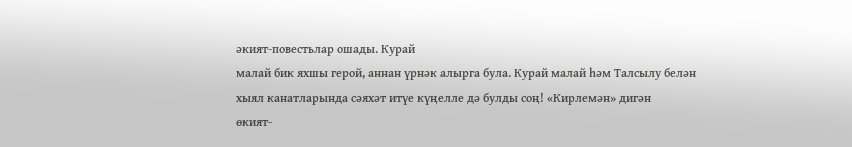әкият-повестьлар ошады. Курай
малай бик яхшы герой, аннан үрнәк алырга була. Курай малай һәм Талсылу белән
хыял канатларында сәяхәт итүе күңелле дә булды соң! «Кирлемән» дигән
өкият-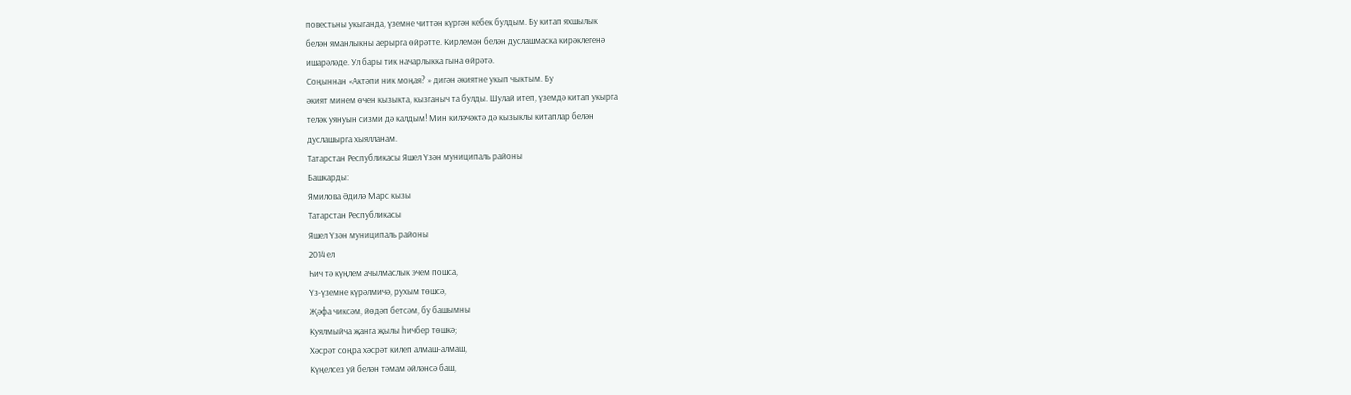повестьны укыганда, үземне читтән күргән кебек булдым. Бу китап яхшылык
белән яманлыкны аерырга өйрәтте. Кирлемән белән дуслашмаска кирәклегенә
ишарәләде. Ул бары тик начарлыкка гына өйрәтә.
Соңыннан «Актәпи ник моңая? » дигән әкиятне укып чыктым. Бу
әкият минем өчен кызыкта, кызганыч та булды. Шулай итеп, үземдә китап укырга
теләк уянуын сизми дә калдым! Мин киләчәктә дә кызыклы китаплар белән
дуслашырга хыялланам.
Татарстан Республикасы Яшел Үзән муниципаль районы
Башкарды:
Ямилова Әдилә Марс кызы
Татарстан Республикасы
Яшел Үзән муниципаль районы
2014 ел
Һич тә күңлем ачылмаслык эчем пошса,
Үз-үземне күрәлмичә, рухым төшсә,
Җәфа чиксәм, йөдәп бетсәм, бу башымны
Куялмыйча җанга җылы һичбер төшкә;
Хәсрәт соңра хәсрәт килеп алмаш-алмаш,
Күңелсез уй белән тәмам әйләнсә баш,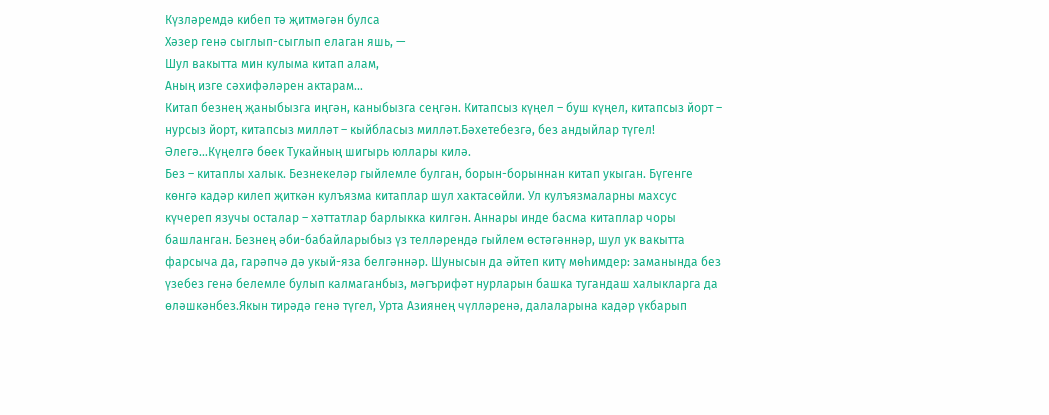Күзләремдә кибеп тә җитмәгән булса
Хәзер генә сыглып-сыглып елаган яшь, —
Шул вакытта мин кулыма китап алам,
Аның изге сәхифәләрен актарам…
Китап безнең җаныбызга иңгән, каныбызга сеңгән. Китапсыз күңел – буш күңел, китапсыз йорт – нурсыз йорт, китапсыз милләт – кыйбласыз милләт.Бәхетебезгә, без андыйлар түгел! Әлегә…Күңелгә бөек Тукайның шигырь юллары килә.
Без – китаплы халык. Безнекеләр гыйлемле булган, борын-борыннан китап укыган. Бүгенге көнгә кадәр килеп җиткән кулъязма китаплар шул хактасөйли. Ул кулъязмаларны махсус күчереп язучы осталар – хәттатлар барлыкка килгән. Аннары инде басма китаплар чоры башланган. Безнең әби-бабайларыбыз үз телләрендә гыйлем өстәгәннәр, шул ук вакытта фарсыча да, гарәпчә дә укый-яза белгәннәр. Шунысын да әйтеп китү мөһимдер: заманында без үзебез генә белемле булып калмаганбыз, мәгърифәт нурларын башка тугандаш халыкларга да өләшкәнбез.Якын тирәдә генә түгел, Урта Азиянең чүлләренә, далаларына кадәр үкбарып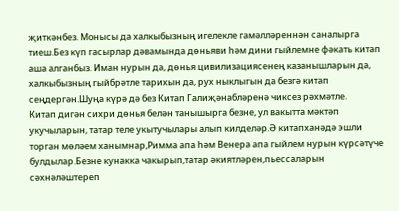җиткәнбез. Монысы да халкыбызның игелекле гамәлләреннән саналырга тиеш.Без күп гасырлар дәвамында дөньяви һәм дини гыйлемне фәкать китап аша алганбыз. Иман нурын да, дөнья цивилизациясенең казанышларын да, халкыбызның гыйбрәтле тарихын да, рух ныклыгын да безгә китап сеңдергән.Шуңа күрә дә без Китап Галиҗәнабләренә чиксез рәхмәтле.
Китап дигән сихри дөнья белән танышырга безне, ул вакытта мәктәп укучыларын, татар теле укытучылары алып килделәр.Ә китапханәдә эшли торган мөләем ханымнар,Римма апа һәм Венера апа гыйлем нурын күрсәтүче булдылар.Безне кунакка чакырып,татар әкиятләрен,пьессаларын сәхнәләштереп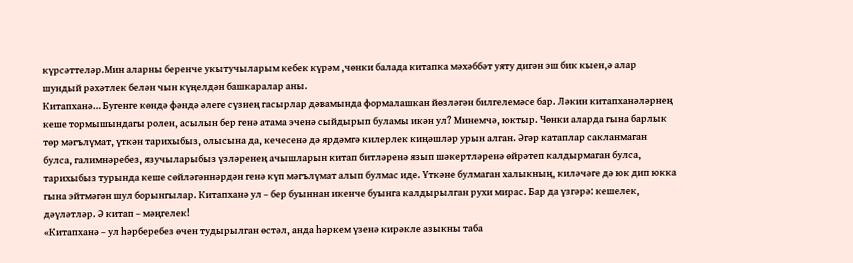күрсәттеләр.Мин аларны беренче укытучыларым кебек күрәм ,чөнки балада китапка мәхәббәт уяту дигән эш бик кыен,ә алар шундый рәхәтлек белән чын күңелдән башкаралар аны.
Китапханә… Бугенге көндә фәндә әлеге сүзнең гасырлар дәвамында формалашкан йөзләгән билгелемәсе бар. Ләкин китапханәләрнең кеше тормышындагы ролен, асылын бер генә атама эченә сыйдырып буламы икән ул? Минемчә, юктыр. Чөнки аларда гына барлык төр мәгълүмат, үткән тарихыбыз, олысына да, кечесенә дә ярдәмгә килерлек киңәшләр урын алган. Әгәр катаплар сакланмаган булса, галимнәребез, язучыларыбыз үзләренең ачышларын китап битләренә язып шәкертләренә өйрәтеп калдырмаган булса, тарихыбыз турында кеше сөйләгәннәрдән генә күп мәгълүмат алып булмас иде. Үткәне булмаган халыкның, киләчәге дә юк дип юкка гына эйтмәгән шул борынгылар. Китапханә ул – бер буыннан икенче буынга калдырылган рухи мирас. Бар да үзгәрә: кешелек, дәүләтләр. Ә китап – мәңгелек!
«Китапханә – ул һәрберебез өчен тудырылган өстәл, анда һәркем үзенә кирәкле азыкны таба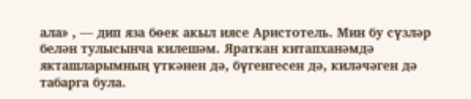ала» , — дип яза бөек акыл иясе Аристотель. Мин бу сүзләр белән тулысынча килешәм. Яраткан китапханәмдә якташларымның үткәнен дә, бүгенгесен дә, киләчәген дә табарга була.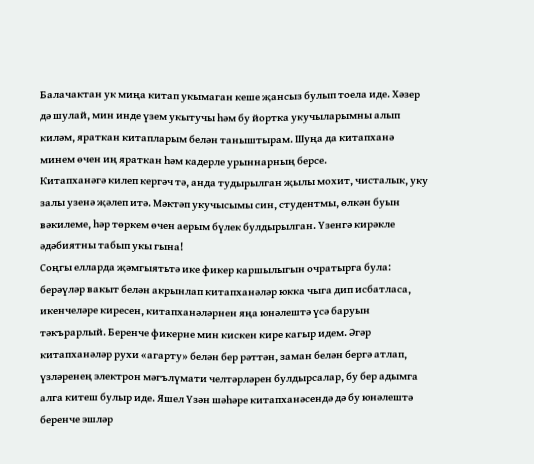Балачактан ук миңа китап укымаган кеше җансыз булып тоела иде. Хәзер дә шулай, мин инде үзем укытучы һәм бу йортка укучыларымны алып киләм, яраткан китапларым белән таныштырам. Шуңа да китапханә минем өчен иң яраткан һәм кадерле урыннарның берсе.
Китапханәгә килеп кергәч тә, анда тудырылган җылы мохит, чисталык, уку залы узенә җәлеп итә. Мәктәп укучысымы син, студентмы, өлкән буын вәкилеме, һәр төркем өчен аерым бүлек булдырылган. Үзенгә кирәкле әдәбиятны табып укы гына!
Соңгы елларда җәмгыятьтә ике фикер каршылыгын очратырга була: берәүләр вакыт белән акрынлап китапханәләр юкка чыга дип исбатласа, икенчеләре киресен, китапханәләрнен яңа юнәлештә үсә баруын тәкърарлый. Беренче фикерне мин кискен кире кагыр идем. Әгәр китапханәләр рухи «агарту» белән бер рәттән, заман белән бергә атлап, үзләренең электрон мәгълүмати челтәрләрен булдырсалар, бу бер адымга алга китеш булыр иде. Яшел Үзән шәһәре китапханәсендә дә бу юнәлештә беренче эшләр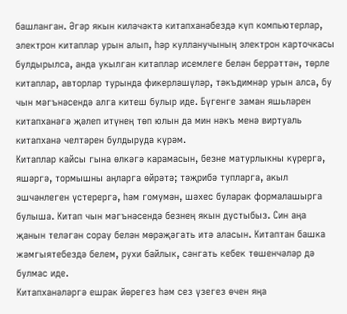башланган. Әгәр якын киләчәктә китапханәбездә күп компьютерлар, электрон китаплар урын алып, һәр кулланучының электрон карточкасы булдырылса, анда укылган китаплар исемлеге белән беррәттән, төрле китаплар, авторлар турында фикерләшүләр, тәкъдимнәр урын алса, бу чын мәгънәсендә алга китеш булыр иде. Бүгенге заман яшьләрен китапханәгә җәлеп итүнең төп юлын да мин нәкъ менә виртуаль китапханә челтәрен булдыруда күрәм.
Китаплар кайсы гына өлкәгә карамасын, безне матурлыкны күрергә, яшәргә, тормышны аңларга өйрәтә; тәҗрибә тупларга, акыл эшчәнлеген үстерергә, һәм гомумән, шәхес буларак формалашырга булыша. Китап чын мәгънәсендә безнең якын дустыбыз. Син аңа җанын теләгән сорау белән мөрәҗәгать итә аласын. Китаптан башка жәмгыятебездә белем, рухи байлык, сәнгать кебек төшенчәләр дә булмас иде.
Китапханәләргә ешрак йөрегез һәм сез үзегез өчен яңа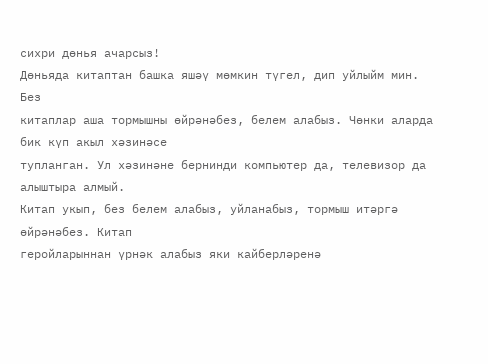сихри дөнья ачарсыз!
Дөньяда китаптан башка яшәү мөмкин түгел, дип уйлыйм мин. Без
китаплар аша тормышны өйрәнәбез, белем алабыз. Чөнки аларда бик күп акыл хәзинәсе
тупланган. Ул хәзинәне бернинди компьютер да, телевизор да алыштыра алмый.
Китап укып, без белем алабыз, уйланабыз, тормыш итәргә өйрәнәбез. Китап
геройларыннан үрнәк алабыз яки кайберләренә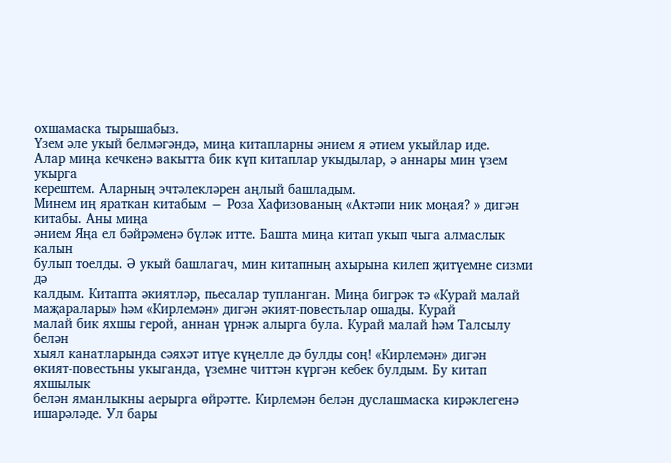охшамаска тырышабыз.
Үзем әле укый белмәгәндә, миңа китапларны әнием я әтием укыйлар иде.
Алар миңа кечкенә вакытта бик күп китаплар укыдылар, ә аннары мин үзем укырга
керештем. Аларның эчтәлекләрен аңлый башладым.
Минем иң яраткан китабым − Роза Хафизованың «Актәпи ник моңая? » дигән китабы. Аны миңа
әнием Яңа ел бәйрәменә бүләк итте. Башта миңа китап укып чыга алмаслык калын
булып тоелды. Ә укый башлагач, мин китапның ахырына килеп җитүемне сизми дә
калдым. Китапта әкиятләр, пьесалар тупланган. Миңа бигрәк тә «Курай малай
маҗаралары» һәм «Кирлемән» дигән әкият-повестьлар ошады. Курай
малай бик яхшы герой, аннан үрнәк алырга була. Курай малай һәм Талсылу белән
хыял канатларында сәяхәт итүе күңелле дә булды соң! «Кирлемән» дигән
өкият-повестьны укыганда, үземне читтән күргән кебек булдым. Бу китап яхшылык
белән яманлыкны аерырга өйрәтте. Кирлемән белән дуслашмаска кирәклегенә
ишарәләде. Ул бары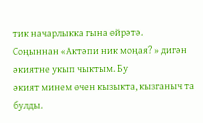тик начарлыкка гына өйрәтә.
Соңыннан «Актәпи ник моңая? » дигән әкиятне укып чыктым. Бу
әкият минем өчен кызыкта, кызганыч та булды.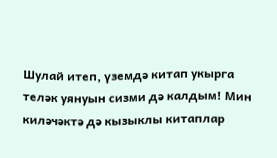Шулай итеп, үземдә китап укырга
теләк уянуын сизми дә калдым! Мин киләчәктә дә кызыклы китаплар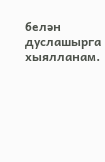белән
дуслашырга хыялланам.